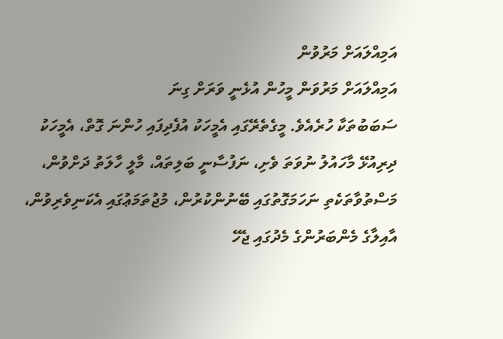އަމިއްލައަށް މަރުވުން
އަމިއްލައަށް މަރުވަން މީހުން އުޅެނީ ވަރަށް ގިނަ
ސަބަބުތަކާ ހުރެއެވެ. މީގެތެރޭގައި އެމީހަކު އުފެދިފައި ހުންނަ ގޮތް، އެމީހަކު
ދިރިއުޅޭ މާހައުލު ނުވަތަ ވެށި، ނަފުސާނީ ބަލިތައް، މާލީ ހާލަތު ދަށްވުން،
މަސްތުވާތަކެތި ނަހަމަގޮތުގައި ބޭނުންކުރުން، މުޖުތަމަޢުގައި އެކަނިވެރިވުން،
އާއިލާގެ މެންބަރުންގެ މެދުގައި ޖެހޭ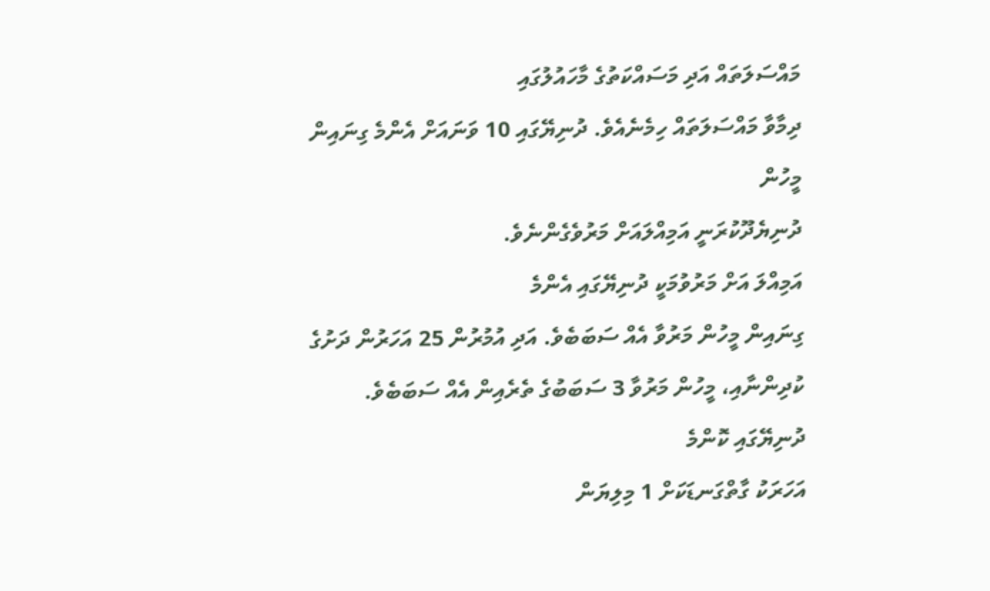މައްސަލަތައް އަދި މަސައްކަތުގެ މާހައުލުގައި
ދިމާވާ މައްސަލަތައް ހިމެނެއެވެ. ދުނިޔޭގައި 10 ވަނައަށް އެންމެ ގިނައިން މީހުން
ދުނިޔެދޫކުރަނީ އަމިއްލައަށް މަރުވެގެންނެވެ.
އަމިއްލަ އަށް މަރުވުމަކީ ދުނިޔޭގައި އެންމެ
ގިނައިން މީހުން މަރުވާ އެއް ސަބަބެވެ. އަދި އުމުރުން 25 އަހަރުން ދަށުގެ
ކުދިންނާއި، މީހުން މަރުވާ 3 ސަބަބުގެ ތެރެއިން އެއް ސަބަބެވެ. ދުނިޔޭގައި ކޮންމެ
އަހަރަކު ގާތްގަނޑަކަށް 1 މިލިޔަން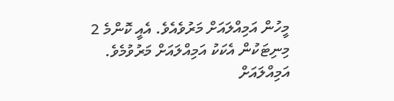މީހުން އަމިއްލައަށް މަރުވެއެވެ. އެއީ ކޮންމެ 2
މިނިޓަކުން އެކަކު އަމިއްލައަށް މަރުވުމެވެ.
އަމިއްލައަށް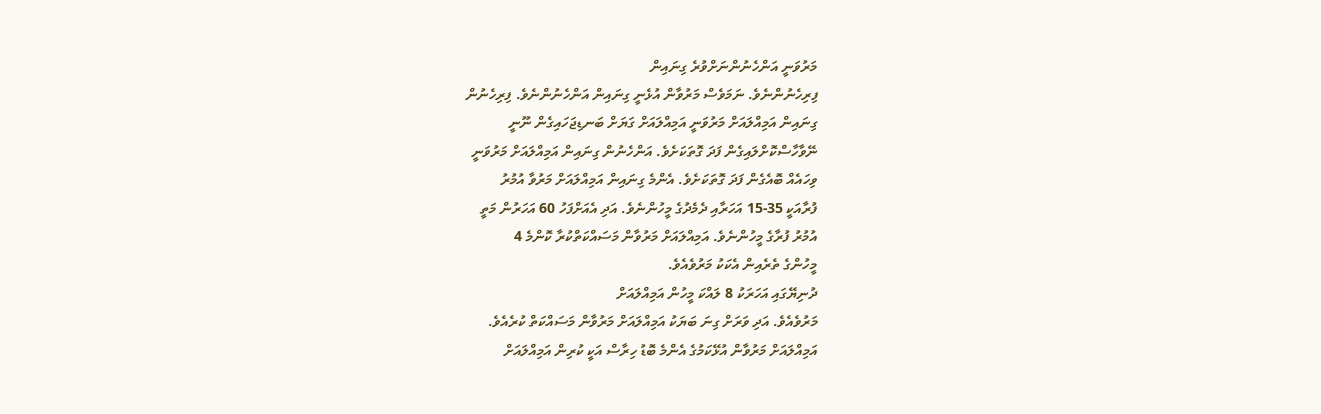މަރުވަނީ އަންހެނުންނަށްވުރެ ގިނައިން
ފިރިހެނުންނެވެ. ނަމަވެސް މަރުވާން އުޅެނީ ގިނައިން އަންހެނުންނެވެ. ފިރިހެނުން
ގިނައިން އަމިއްލައަށް މަރުވަނީ އަމިއްލައަށް ގަޔަށް ބަނޑިޖަހައިގެން ނޫނީ
ނޭވާހާސްކޮށްލައިގެން ފަދަ ގޮތަކަށެވެ. އަންހެނުން ގިނައިން އަމިއްލައަށް މަރުވަނީ
ވިހައެއް ބޮއެގެން ފަދަ ގޮތަކަށެވެ. އެންމެ ގިނައިން އަމިއްލައަށް މަރުވާ އުމުރު
ފުރާއަކީ 35-15 އަހަރާއި ދެމެދުގެ މީހުންނެވެ. އަދި އެއަށްފަހު 60 އަހަރުން މަތީ
އުމުރު ފުރާގެ މީހުންނެވެ. އަމިއްލައަށް މަރުވާން މަސައްކަތްކުރާ ކޮންމެ 4
މީހުންގެ ތެރެއިން އެކަކު މަރުވެއެވެ.
ދުނިޔޭގައި އަހަރަކު 8 ލައްކަ މީހުން އަމިއްލައަށް
މަރުވެއެވެ. އަދި ވަރަށް ގިނަ ބަޔަކު އަމިއްލައަށް މަރުވާން މަސައްކަތް ކުރެއެވެ.
އަމިއްލައަށް މަރުވާން އުޅޭކަމުގެ އެންމެ ބޮޑު ހިރާސް އަކީ ކުރިން އަމިއްލައަށް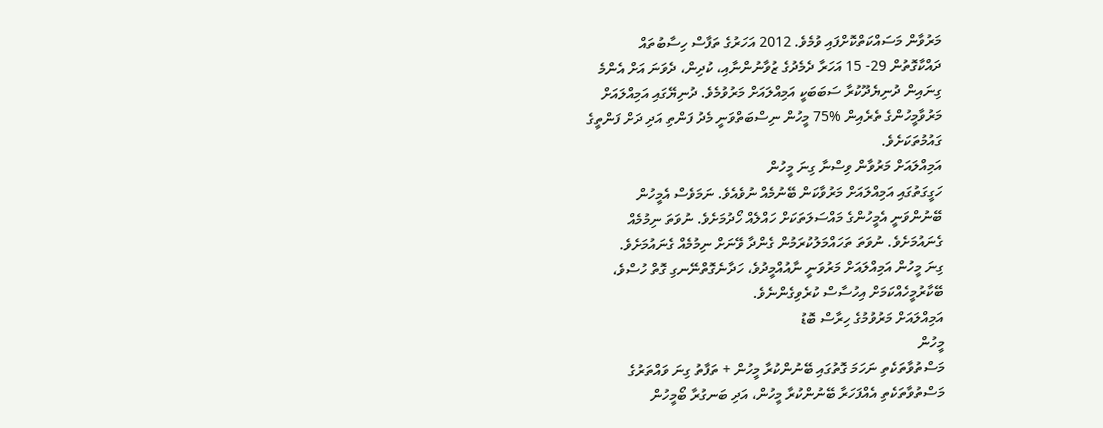މަރުވާން މަސައްކަތްކޮށްފައި ވުމެވެ. 2012 އަހަރުގެ ތަފާސް ހިސާބުތައް
ދައްކާގޮތުން 29- 15 އަހަރާ ދެމެދުގެ ޒުވާނުންނާއި، ކުދިން، ދެވަނަ އަށް އެންމެ
ގިނައިން ދުނިޔެދޫކުރާ ސަބަބަކީ އަމިއްލައަށް މަރުވުމެވެ. ދުނިޔޭގައި އަމިއްލައަށް
މަރުވާމީހުންގެ ތެރެއިން %75 މީހުން ނިސްބަތްވަނީ މެދު ފަންތި އަދި ދަށް ފަންތީގެ
ގައުމުތަކަށެވެ.
އަމިއްލައަށް މަރުވާން ވިސްނާ ގިނަ މީހުން
ހަގީގަތުގައި އަމިއްލައަށް މަރުވާކަން ބޭނުމެއް ނުވެއެވެ. ނަމަވެސް އެމީހުން
ބޭނުންވަނީ އެމީހުންގެ މައްސަލަތަކަށް ހައްލެއް ހޯދުމަށެވެ. ނުވަތަ ނިމުމެއް
ގެނައުމަށެވެ. ނުވަތަ ތަހައްމަލުކުރަމުން ގެންދާ ވޭނަށް ނިމުމެއް ގެނައުމަށެވެ.
ގިނަ މީހުން އަމިއްލައަށް މަރުވަނީ ނާއުއްމީދުވެ، ހަދާނެގޮތްނޭނގި ގޮތް ހުސްވެ،
ބޭކާރުމީހެއްކަމަށް އިހުސާސް ކުރެވިގެންނެވެ.
އަމިއްލައަށް މަރުވުމުގެ ހިރާސް ބޮޑު
މީހުން
މަސްތުވާތަކެތި ނަހަމަ ގޮތުގައި ބޭނުންކުރާ މީހުން + ތަފާތު ގިނަ ވައްތަރުގެ
މަސްތުވާތަކެތި އެއްފަހަރާ ބޭނުންކުރާ މީހުން، އަދި ބަނގުރާ ބޯމީހުން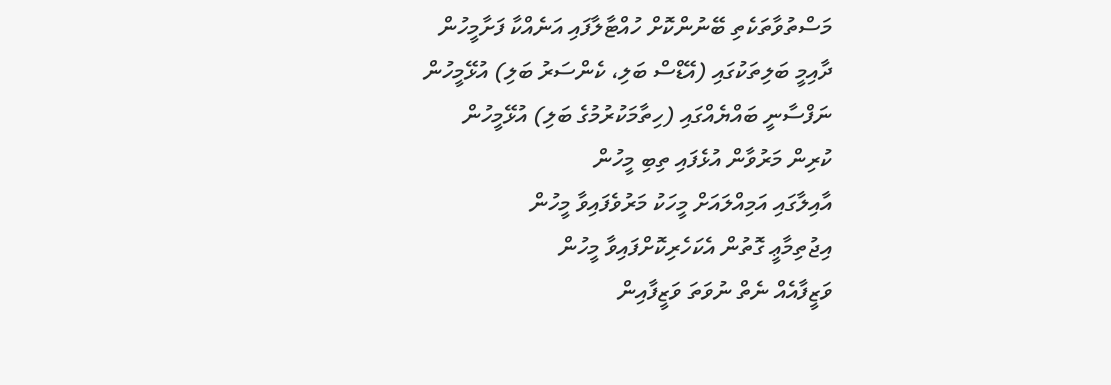މަސްތުވާތަކެތި ބޭނުންކޮށް ހުއްޓާލާފައި އަނެއްކާ ފަށާމީހުން
ދާއިމީ ބަލިތަކުގައި (އޭޑްސް ބަލި، ކެންސަރު ބަލި) އުޅޭމީހުން
ނަފްސާނީ ބައްޔެއްގައި (ހިތާމަކުރުމުގެ ބަލި) އުޅޭމީހުން
ކުރިން މަރުވާން އުޅެފައި ތިބި މީހުން
އާއިލާގައި އަމިއްލައަށް މީހަކު މަރުވެފައިވާ މީހުން
އިޖުތިމާޢީ ގޮތުން އެކަހެރިކޮށްފައިވާ މީހުން
ވަޒީފާއެއް ނެތް ނުވަތަ ވަޒީފާއިން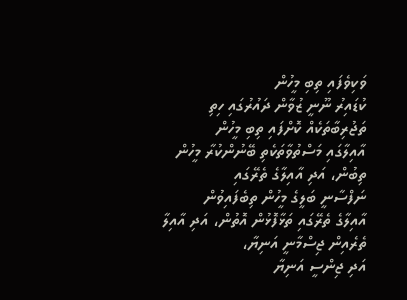ވަކިވެފައި ތިބި މީހުން
ކުޑައިރު ނޫނީ ޒުވާން ދައުރުގައި ހިތި ތަޖުރިބާތަކެއް ކޮށްފައި ތިބި މީހުން
އާއިލާގައި މަސްތުވާތަކެތި ބޭނުންކުރާ މީހުން ތިބުން، އަދި އާއިލާގެ ތެރޭގައި
ނަފްސާނީ ބަލީގެ މީހުން ތިބެފައިވުން
އާއިލާގެ ތެރޭގައި ތަޅާފޮޅުން އޮތުން، އަދި އާއިލާ ތެރެއިން ޖިސްމާނީ އަނިޔާ،
އަދި ޖިންސީ އަނިޔާ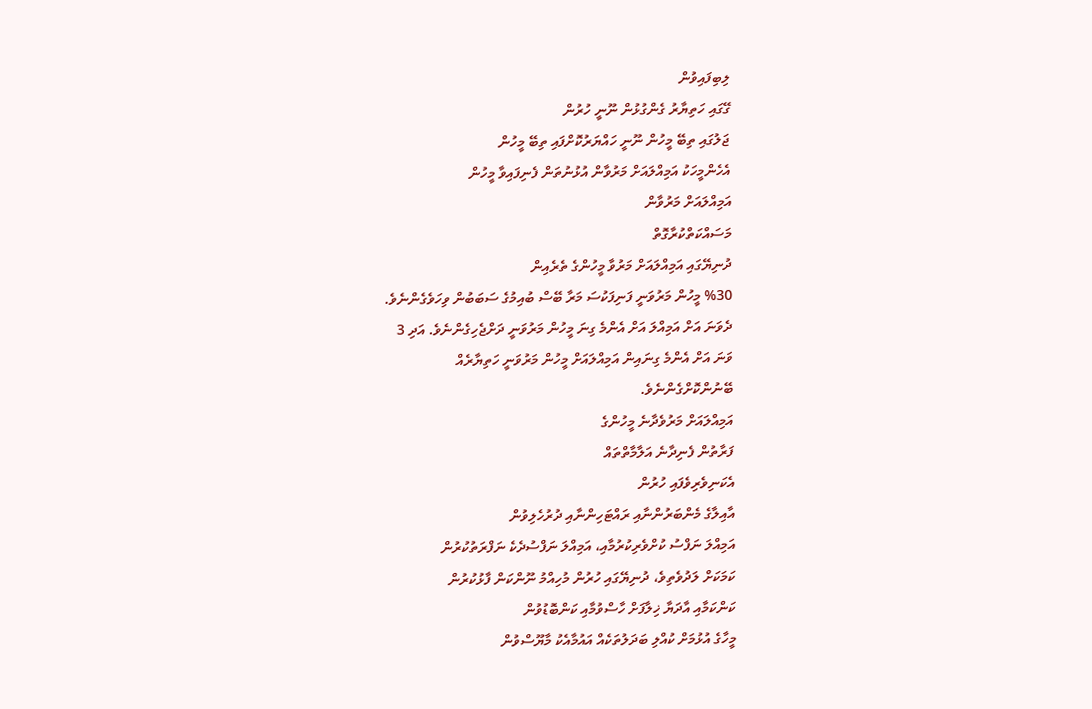ލިބިފައިވުން
ގޭގައި ހަތިޔާރު ގެންގުޅުން ނޫނީ ހުރުން
ޖަލުގައި ތިބޭ މީހުން ނޫނީ ހައްޔަރުކޮށްފައި ތިބޭ މީހުން
އެހެންމީހަކު އަމިއްލައަށް މަރުވާން އުޅުނުތަން ފެނިފައިވާ މީހުން
އަމިއްލައަށް މަރުވާން
މަސައްކަތްކުރާގޮތް
ދުނިޔޭގައި އަމިއްލައަށް މަރުވާ މީހުންގެ ތެރެއިން
%30 މީހުން މަރުވަނީ ފަނިފަކުސަ މަރާ ބޭސް ބުއިމުގެ ސަބަބުން ވިހަވެގެންނެވެ.
ދެވަނަ އަށް އަމިއްލަ އަށް އެންމެ ގިނަ މީހުން މަރުވަނީ ދަށްޖެހިގެންނެވެ. އަދި 3
ވަނަ އަށް އެންމެ ގިނައިން އަމިއްލައަށް މީހުން މަރުވަނީ ހަތިޔާރެއް
ބޭނުންކޮށްގެންނެވެ.
އަމިއްލައަށް މަރުވެދާނެ މީހުންގެ
ފަރާތުން ފެނިދާނެ އަލާމާތްތައް
އެކަނިވެރިވެފައި ހުރުން
އާއިލާގެ މެންބަރުންނާއި ރައްޓަހިންނާއި ދުރުހެލިވުން
އަމިއްލަ ނަފްސު ކުށްވެރިކުރުމާއި، އަމިއްލަ ނަފްސުދެކެ ނަފްރަތުކުރުން
ކަމަކަށް ލަދުވެތިވެ، ދުނިޔޭގައި ހުރުން މުހިއްމު ނޫންކަން ފާޅުކުރުން
ކަންކަމާއި އާދަޔާ ޚިލާފަށް ހާސްވުމާއި ކަންބޮޑުވުން
މީހާގެ އުޅުމަށް ކުއްލި ބަދަލުތަކެއް އައުމާއެކު މާޔޫސްވުން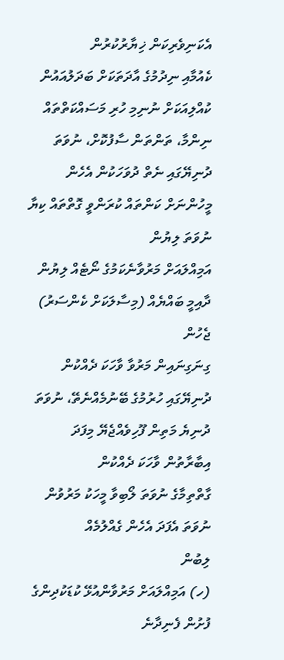އެކަނިވެރިކަން ޚިޔާރުކުރުން
ކެއުމާއި ނިދުމުގެ އާދަތަކަށް ބަދަލުއައުން
ކުއްލިއަކަށް ނުނިމި ހުރި މަސައްކަތްތައް ނިންމާ، ތަންތަން ސާފުކޮށް، ނުވަތަ
ދުނިޔޭގައި ނެތް ދުވަހަކުން އެހެން މީހުންނަށް ކަންތައް ކުރަންވީ ގޮތްތައް ކިޔާ
ނުވަތަ ލިޔުން
އަމިއްލައަށް މަރުވާނެކަމުގެ ނޯޓެއް ލިޔުން
ދާއިމީ ބައްޔެއް (މިސާލަކަށް ކެންސަރު) ޖެހުން
ގިނަގިނައިން މަރުވާ ވާހަކަ ދެއްކުން
ދުނިޔޭގައި ހުރުމުގެ ބޭނުމެއްނެތޭ، ނުވަތަ ދުނިޔެ މަތިން ފޫހިވެއްޖެޔޭ މިފަދަ
އިބާރާތުން ވާހަކަ ދެއްކުން
ގާތްތިމާގެ ނުވަތަ ލޯބިވާ މީހަކު މަރުވުން ނުވަތަ އެފަދަ އެހެން ގެއްލުމެއް
ލިބުން
(ހ) އަމިއްލައަށް މަރުވާންއުޅޭ ކުޑަކުދިންގެ ފުށުން ފެނިދާނެ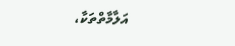އަލާމާތްތަކާ،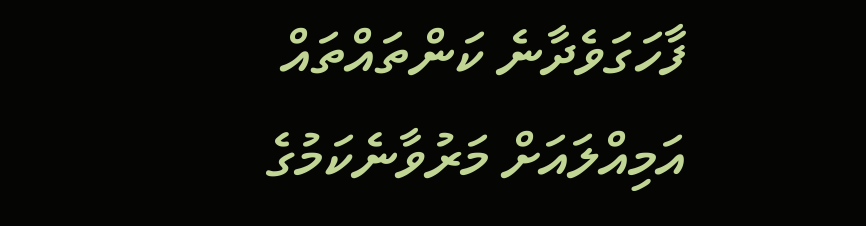ފާހަގަވެދާނެ ކަންތައްތައް
އަމިއްލައަށް މަރުވާނެކަމުގެ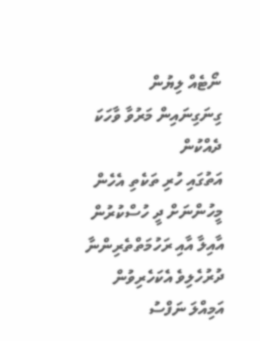ނޯޓެއް ލިޔުން
ގިނަގިނައިން މަރުވާ ވާހަކަ ދެއްކުން
އަތުގައި ހުރި ތަކެތި އެހެން މީހުންނަށް ދީ ހުސްކުރުން
އާއިލާ އާއި ރަހުމަތްތެރިންނާ ދުރުހެލިވެ އެކަހެރިވުން
އަމިއްލަ ނަފްސު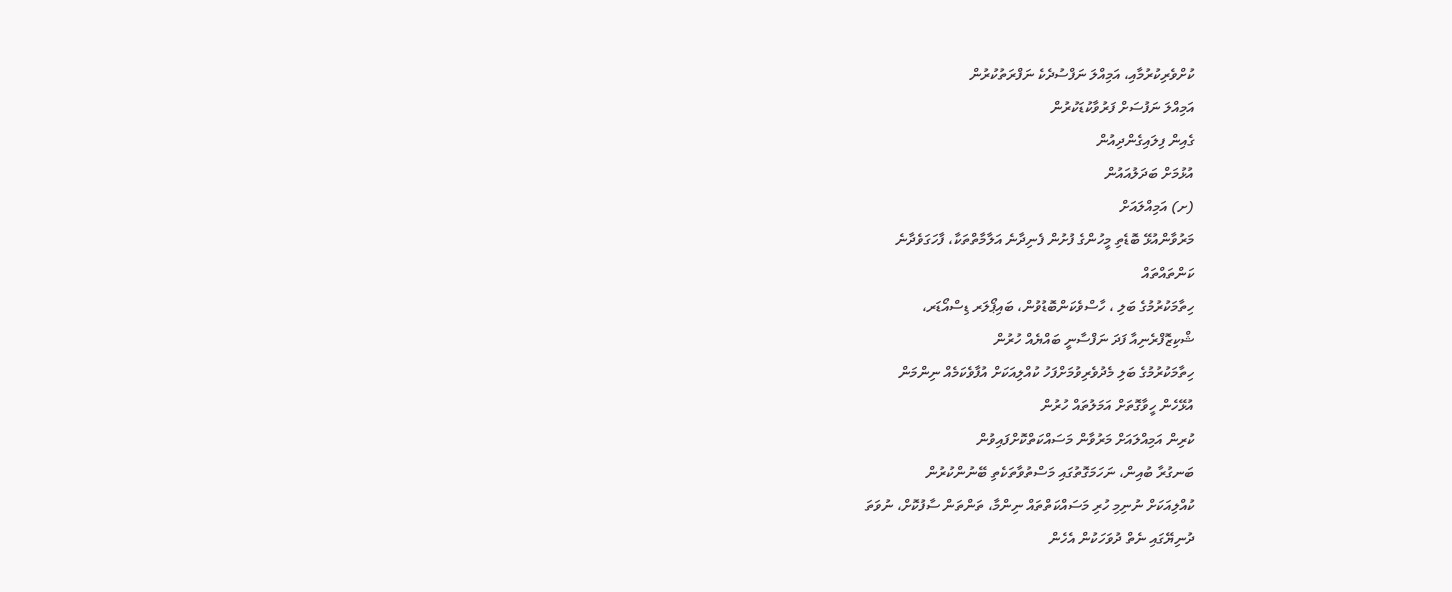ކުށްވެރިކުރުމާއި، އަމިއްލަ ނަފްސުދެކެ ނަފްރަތުކުރުން
އަމިއްލަ ނަފުސަށް ފަރުވާކުޑަކުރުން
ގެއިން ފިލައިގެންދިއުން
އުޅުމަށް ބަދަލުއައުން
(ށ) އަމިއްލައަށް
މަރުވާންއުޅޭ ބޮޑެތި މީހުންގެ ފުށުން ފެނިދާނެ އަލާމާތްތަކާ، ފާހަގަވެދާނެ
ކަންތައްތައް
ހިތާމަކުރުމުގެ ބަލި ، ހާސްވެކަންބޮޑުވުން، ބައިޕޯލަރ ޑިސްއޯޑަރ،
ޝްކިޒޮފްރެނިއާ ފަދަ ނަފްސާނީ ބައްޔެއް ހުރުން
ހިތާމަކުރުމުގެ ބަލި މެދުވެރިވުމަށްފަހު ކުއްލިއަކަށް އުފާވެކަމެއް ނިންމަން
އުޅޭހެން ހީވާގޮތަށް އަމަލުތައް ހުރުން
ކުރިން އަމިއްލައަށް މަރުވާން މަސައްކަތްކޮށްފައިވުން
ބަނގުރާ ބުއިން، ނަހަމަގޮތުގައި މަސްތުވާތަކެތި ބޭނުންކުރުން
ކުއްލިއަކަށް ނުނިމި ހުރި މަސައްކަތްތައް ނިންމާ، ތަންތަން ސާފުކޮށް، ނުވަތަ
ދުނިޔޭގައި ނެތް ދުވަހަކުން އެހެން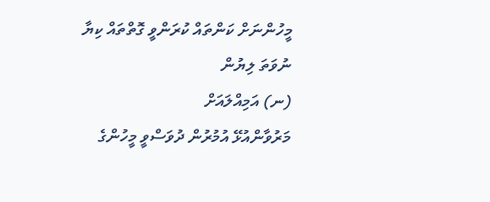މީހުންނަށް ކަންތައް ކުރަންވީ ގޮތްތައް ކިޔާ
ނުވަތަ ލިޔުން
(ނ) އަމިއްލައަށް
މަރުވާންއުޅޭ އުމުރުން ދުވަސްވީ މީހުންގެ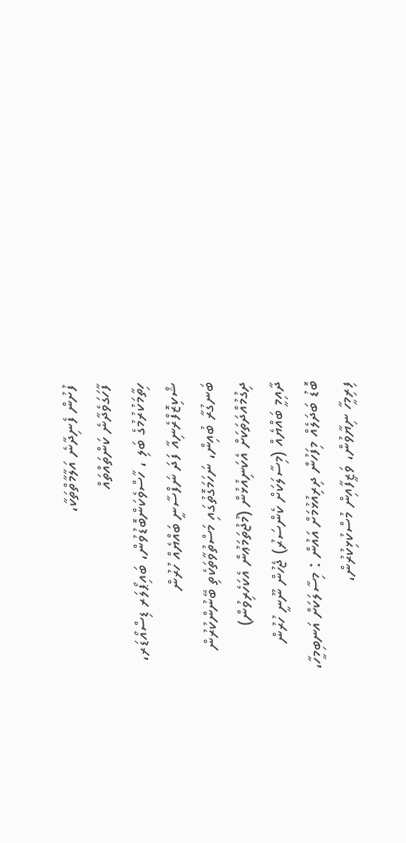ފުށުން ފެނިދާނެ އަލާމާތްތަކާ،
ފާހަގަވެދާނެ ކަންތައްތައް
ހިތާމަކުރުމުގެ ބަލި ، ހާސްވެކަންބޮޑުވުން، ބައިޕޯލަރ ޑިސްއޯޑަރ،
ޝްކިޒޮފްރެނިއާ ފަދަ ނަފްސާނީ ބައްޔެއް ހުރުން
ބަނގުރާ ބުއިން، ނަހަމަގޮތުގައި މަސްތުވާތަކެތި ބޭނުންކުރުން
ދިގުމުއްދަތަކަށް އެކަނިއުޅުން (މުޖުތަމަޢުން އެކަހެރިވުން)
ދާއިމީ ބައްޔެއް (މިސާލަކަށް ކެންސަރު) ޖެހުން ނޫނީ ހުރުން
ބޮޑު ބަދަލެއް މިފަހުން ދިރިއުޅުމަށް އައުން : މިސާލަކަށް އަނބިމީހާ،
ފިރިމީހާ ނިޔާވުން، ވަޒީފާއިން މުސްކުޅިކުރުން،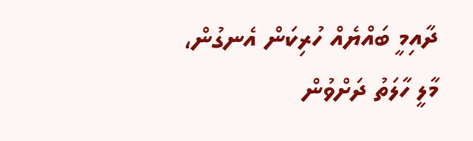ދާއިމީ ބައްޔެއް ހުރިކަން އެނގުން،
މާލީ ހާލަތު ދަށްވުން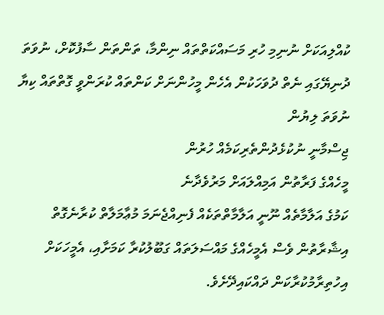ކުއްލިއަކަށް ނުނިމި ހުރި މަސައްކަތްތައް ނިންމާ، ތަންތަން ސާފުކޮށް، ނުވަތަ
ދުނިޔޭގައި ނެތް ދުވަހަކުން އެހެން މީހުންނަށް ކަންތައް ކުރަންވީ ގޮތްތައް ކިޔާ
ނުވަތަ ލިޔުން
ޖިސްމާނީ ނުކުޅެދުންތެރިކަމެއް ހުރުން
މީހެއްގެ ފަރާތުން އަމިއްލައަށް މަރުވެދާނެ
ކަމުގެ އަލާމާތެއް ނޫނީ އަލާމާތްތަކެއް ފެނިއްޖެނަމަ މުޢާމަލާތް ކުރާނެގޮތް
އިޝާރާތުން ވެސް އެމީހެއްގެ މައްސަލަތައް ގަބޫލުކުރާ ކަމަށާއި، އެމީހަކަށް
އިހުތިރާމުކުރާކަން ދައްކައިދޭށެވެ.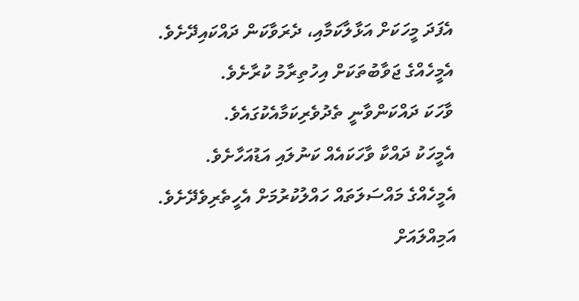އެފަދަ މީހަކަށް އަޅާލާކަމާއި، ދެރަވާކަން ދައްކައިދޭށެވެ.
އެމީހެއްގެ ޖަވާބުތަކަށް އިހުތިރާމު ކުރާށެވެ.
ވާހަކަ ދައްކަންވާނީ ތެދުވެރިކަމާއެކުގައެވެ.
އެމީހަކު ދައްކާ ވާހަކައެއް ކަނުލައި އަޑުއަހާށެވެ.
އެމީހެއްގެ މައްސަލަތައް ހައްލުކުރުމަށް އެހީތެރިވެދޭށެވެ.
އަމިއްލައަށް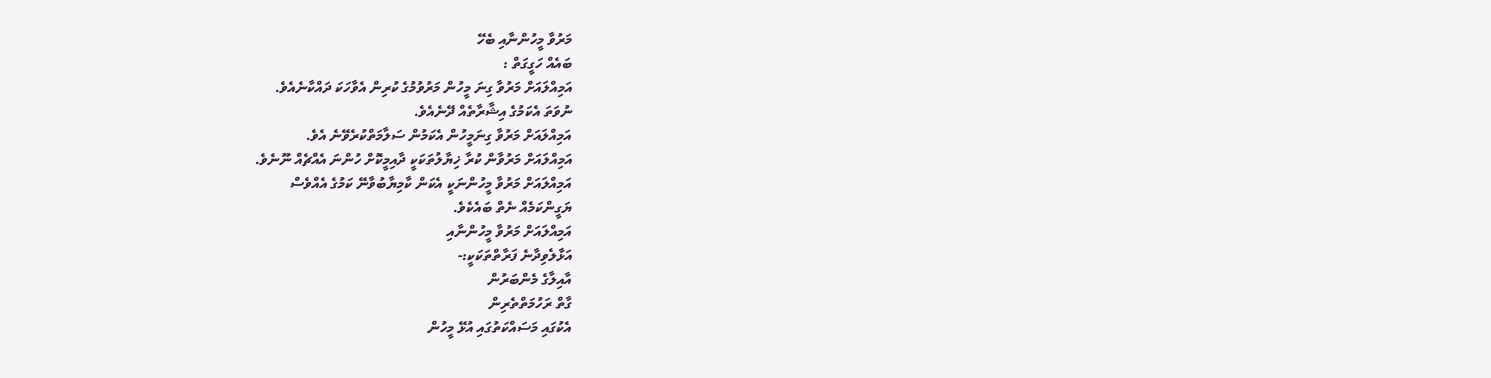މަރުވާ މީހުންނާއި ބެހޭ
ބައެއް ހަގީގަތް :
އަމިއްލައަށް މަރުވާ ގިނަ މީހުން މަރުވުމުގެ ކުރިން އެވާހަކަ ދައްކާނެއެވެ.
ނުވަތަ އެކަމުގެ އިޝާރާތެއް ދޭނެއެވެ.
އަމިއްލައަށް މަރުވާ ގިނަމީހުން އެކަމުން ސަލާމަތްކުރެވޭނެ އެވެ.
އަމިއްލައަށް މަރުވާން ކުރާ ޚިޔާލުތަކަކީ ދާއިމީކޮށް ހުންނަ އެއްޗެއް ނޫނެވެ.
އަމިއްލައަށް މަރުވާ މީހުންނަކީ އެކަން ކާމިޔާބުވާނޭ ކަމުގެ އެއްވެސް
ޔަގީންކަމެއް ނެތް ބައެކެވެ.
އަމިއްލައަށް މަރުވާ މީހުންނާއި
އަޅާލެވިދާނެ ފަރާތްތަކަކީ:-
އާއިލާގެ މެންބަރުން
ގާތް ރަހުމަތްތެރިން
އެކުގައި މަސައްކަތުގައި އުޅޭ މީހުން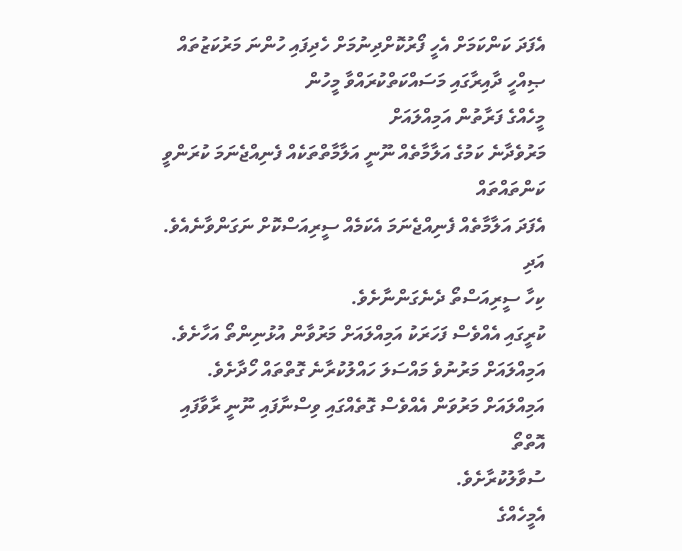އެފަދަ ކަންކަމަށް އެހީ ފޯރުކޮށްދިނުމަށް ހެދިފައި ހުންނަ މަރުކަޒުތައް
ޞިއްހީ ދާއިރާގައި މަސައްކަތްކުރައްވާ މީހުން
މީހެއްގެ ފަރާތުން އަމިއްލައަށް
މަރުވެދާނެ ކަމުގެ އަލާމާތެއް ނޫނީ އަލާމާތްތަކެއް ފެނިއްޖެނަމަ ކުރަންވީ
ކަންތައްތައް
އެފަދަ އަލާމާތެއް ފެނިއްޖެނަމަ އެކަމެއް ސީރިއަސްކޮށް ނަގަންވާނެއެވެ. އަދި
ކިހާ ސީރިއަސްތޯ ދެނެގަންނާށެވެ.
ކުރީގައި އެއްވެސް ފަހަރަކު އަމިއްލައަށް މަރުވާން އުޅުނިންތޯ އަހާށެވެ.
އަމިއްލައަށް މަރުނުވެ މައްސަލަ ހައްލުކުރާނެ ގޮތްތައް ހޯދާށެވެ.
އަމިއްލައަށް މަރުވަން އެއްވެސް ގޮތެއްގައި ވިސްނާފައި ނޫނީ ރާވާފައި އޮތްތޯ
ސުވާލުކުރާށެވެ.
އެމީހެއްގެ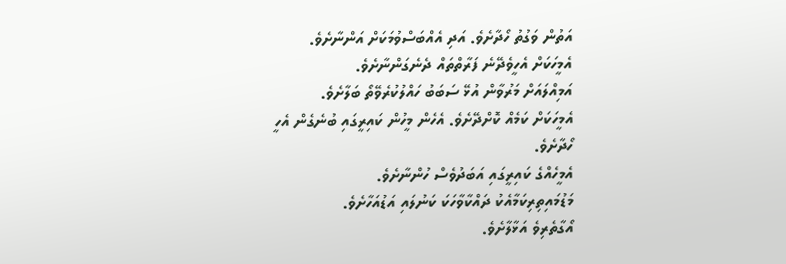އަތުން ވަގުތު ހޯދާށެވެ. އަދި އެއްބަސްވުމަކަށް އަންނާށެވެ.
އެމީހަކަށް އެހީވެދޭނެ ފަރާތްތައް ދެނެގަންނާށެވެ.
އަމިއްލައަށް މަރުވާން އުޅޭ ސަބަބު ހައްލުކުރެވޭތޯ ބަލާށެވެ.
އެމީހަކަށް ކަމެއް ކޮށްދޭށެވެ. އެހެން މީހުން ކައިރީގައި ބުނެގެން އެހީ
ހޯދާށެވެ.
އެމީހެއްގެ ކައިރީގައި އަބަދުވެސް ހުންނާށެވެ.
މަޑުމައިތިރިކަމާއެކު ދައްކާވާހަކަ ކަނުލައި އަޑުއަހާށެވެ.
އޯގާތެރިވެ އަޅާލާށެވެ.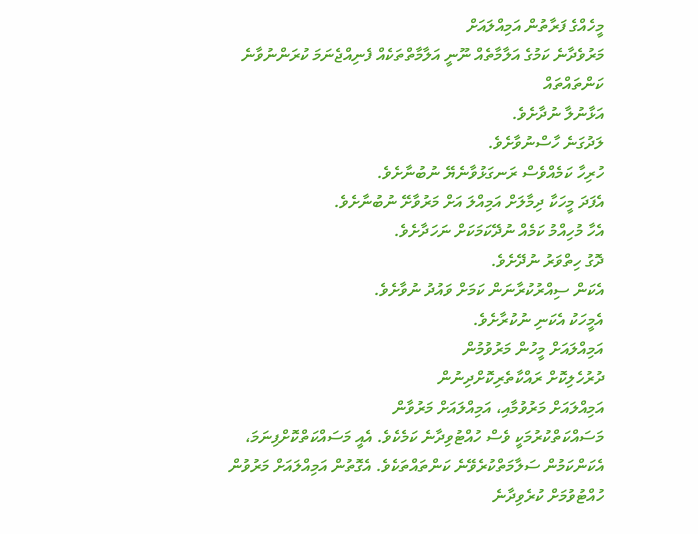މީހެއްގެ ފަރާތުން އަމިއްލައަށް
މަރުވެދާނެ ކަމުގެ އަލާމާތެއް ނޫނީ އަލާމާތްތަކެއް ފެނިއްޖެނަމަ ކުރަންނުވާނެ
ކަންތައްތައް
އަޅާނުލާ ނުދާށެވެ.
ލަދުގަނެ ހާސްނުވާށެވެ.
ހުރިހާ ކަމެއްވެސް ރަނގަޅުވާނެޔޭ ނުބުނާށެވެ.
އެފަދަ މީހަކާ ދިމާލަށް އަމިއްލަ އަށް މަރުވާށޭ ނުބުނާށެވެ.
އެހާ މުހިއްމު ކަމެއް ނުދޭކަމަކަށް ނަހަދާށެވެ.
ދޮގު ހިތްވަރު ނުދޭށެވެ.
އެކަން ސިއްރުކުރާނަން ކަމަށް ވައުދު ނުވާށެވެ.
އެމީހަކު އެކަނި ނުކުރާށެވެ.
އަމިއްލައަށް މީހުން މަރުވުމުން
ދުރުހެލިކޮށް ރައްކާތެރިކޮށްދިނުން
އަމިއްލައަށް މަރުވުމާއި، އަމިއްލައަށް މަރުވާން
މަސައްކަތްކުރުމަކީ ވެސް ހުއްޓުވިދާނެ ކަމެކެވެ. އެއީ މަސައްކަތްކޮށްފިނަމަ،
އެކަންކަމުން ސަލާމަތްކުރެވޭނެ ކަންތައްތަކެވެ. އެގޮތުން އަމިއްލައަށް މަރުވުން
ހުއްޓުވުމަށް ކުރެވިދާނެ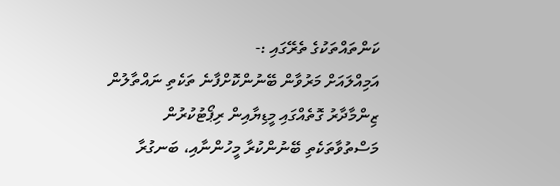ކަންތައްތަކުގެ ތެރޭގައި :-
އަމިއްލައަށް މަރުވާން ބޭނުންކޮށްފާނެ ތަކެތި ނައްތާލުން
ޒިންމާދާރު ގޮތެއްގައި މީޑިޔާއިން ރިޕޯޓުކުރުން
މަސްތުވާތަކެތި ބޭނުންކުރާ މީހުންނާއި، ބަނގުރާ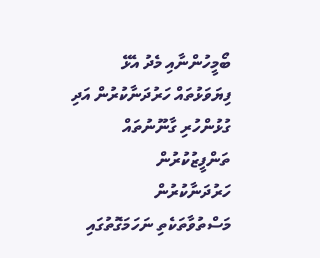ބޯމީހުންނާއި މެދު އެޅޭ
ފިޔަވަޅުތައް ހަރުދަނާކުރުން އަދި ގުޅުންހުރި ގާނޫނުތައް ތަންފީޒުކުރުން
ހަރުދަނާކުރުން
މަސްތުވާތަކެތި ނަހަމަގޮތުގައި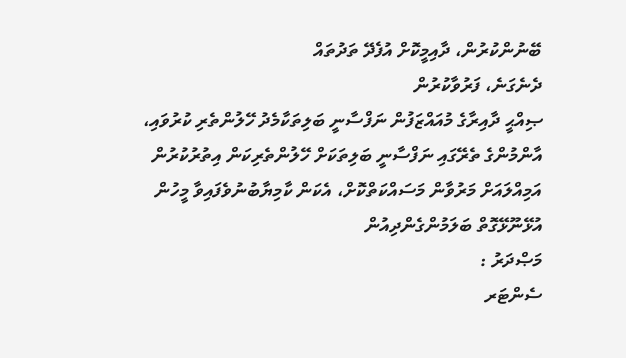ބޭނުންކުރުން، ދާއިމީކޮށް އުފެދޭ ތަދުތައް
ދެނެގަނެ، ފަރުވާކުރުން
ޞިއްޙީ ދާއިރާގެ މުއައްޒަފުން ނަފްސާނީ ބަލިތަކާމެދު ހޭލުންތެރި ކުރުވައި،
އާންމުންގެ ތެރޭގައި ނަފްސާނީ ބަލިތަކަށް ހޭލުންތެރިކަން އިތުރުކުރުން
އަމިއްލައަށް މަރުވާން މަސައްކަތްކޮށް، އެކަން ކާމިޔާބުނުވެފައިވާ މީހުން
އުޅޭނޫޅޭގޮތް ބަލަމުންގެންދިއުން
މަޞްދަރު :
ސެންޓަރ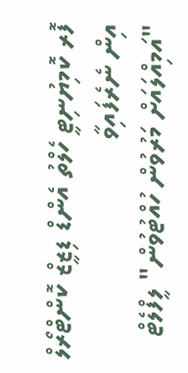ފޮރ ކޮމިޔުނިޓީ ހެލްތު އެންޑް ޑިޒީޒް ކޮންޓްރޯލް އިން ނެރެފައިވާ
"އަމިއްލައަށް މަރުވުން ހުއްޓުވުން" ލީފްލެޓް